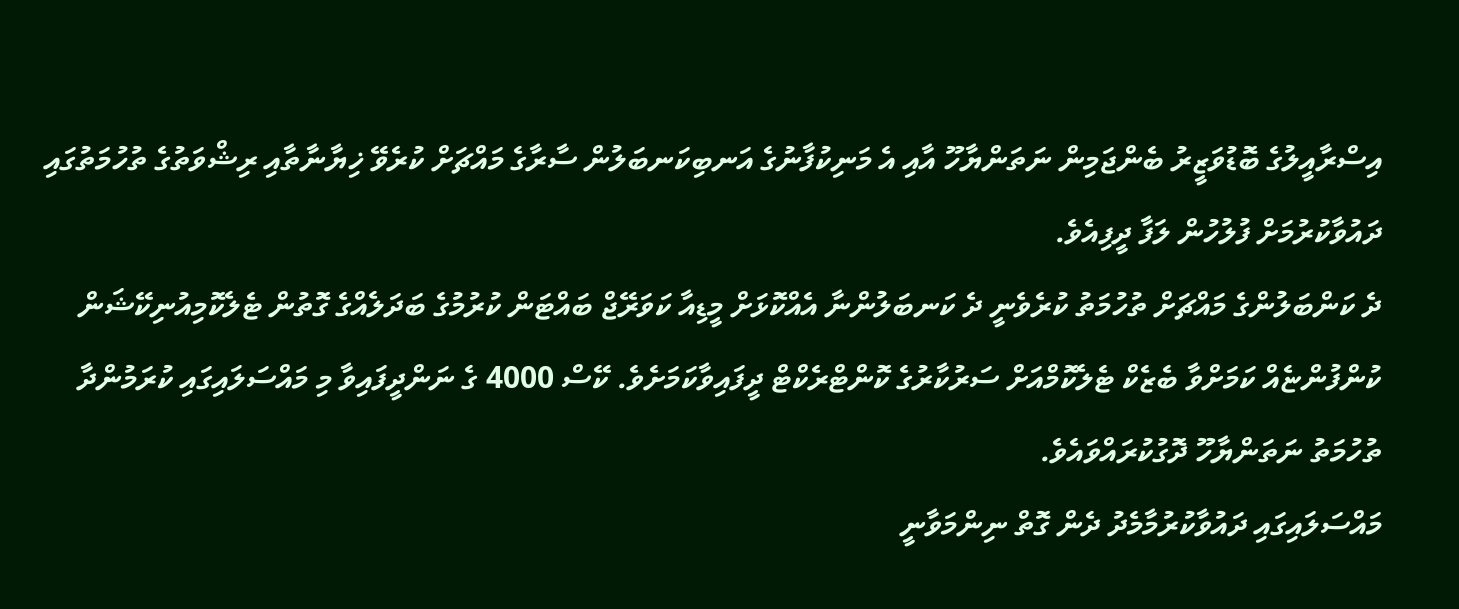އިސްރާއީލުގެ ބޮޑުވަޒީރު ބެންޖަމިން ނަތަންޔާހޫ އާއި އެ މަނިކުފާނުގެ އަނބިކަނބަލުން ސާރާގެ މައްޗަށް ކުރެވޭ ޚިޔާނާތާއި ރިޝްވަތުގެ ތުހުމަތުގައި ދައުވާކުރުމަށް ފުލުހުން ލަފާ ދީފިއެވެ.
ދެ ކަންބަލުންގެ މައްޗަށް ތުހުމަތު ކުރެވެނީ ދެ ކަނބަލުންނާ އެއްކޮޅަށް މީޑިއާ ކަވަރޭޖް ބައްޓަން ކުރުމުގެ ބަދަލެއްގެ ގޮތުން ޓެލެކޮމިއުނިކޭޝަން ކުންފުންޏެއް ކަމަށްވާ ބެޒެކް ޓެލެކޮމްއަށް ސަރުކާރުގެ ކޮންޓްރެކްޓް ދީފައިވާކަމަށެވެ. ކޭސް 4000 ގެ ނަންދީފައިވާ މި މައްސަލައިގައި ކުރަމުންދާ ތުހުމަތު ނަތަންޔާހޫ ދޮގުކުރައްވައެވެ.
މައްސަލައިގައި ދައުވާކުރުމާމެދު ދެން ގޮތް ނިންމަވާނީ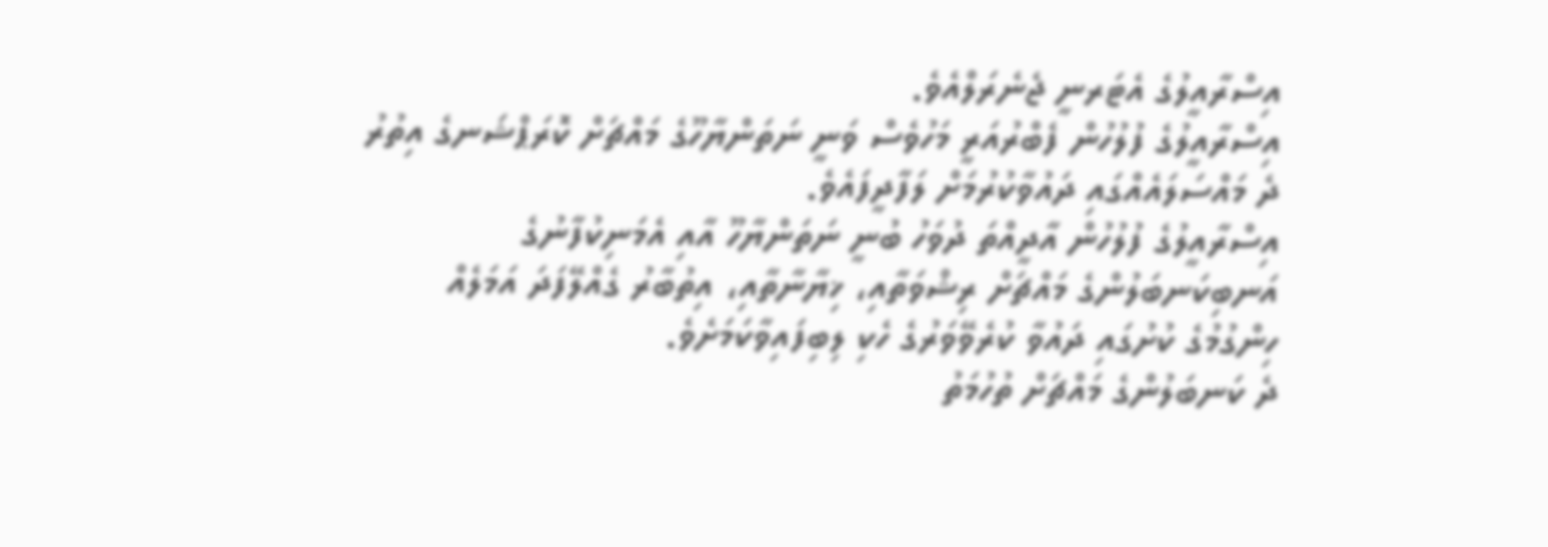އިސްރާއީލުގެ އެޓަރނީ ޖެނެރަލްއެވެ.
އިސްރާއީލުގެ ފުލުހުން ފެބްރުއަރީ މަހުވެސް ވަނީ ނަތަންޔާހޫގެ މައްޗަށް ކޮރަޕްޝަނގެ އިތުރު ދެ މައްސަލައެއްގައި ދައުވާކުރުމަށް ލަފާދީފައެވެ.
އިސްރާއީލުގެ ފުލުހުން އާދީއްތަ ދުވަހު ބުނީ ނަތަންޔާހޫ އާއި އެމަނިކުފާނުގެ އަނބިކަނބަލުންގެ މައްޗަށް ރިޝްވަތާއި، ޚިޔާނާތާއި، އިތުބާރު ގެއްލޭފަދަ އަމަލެއް ހިންގުމުގެ ކުށުގައި ދައުވާ ކުރެވޭވަރުގެ ހެކި ލިބިފައިވާކަމަށެވެ.
ދެ ކަނބަލުންގެ މައްޗަށް ތުހުމަތު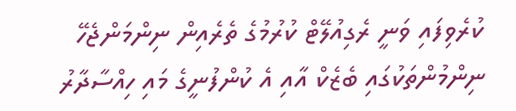ކުރެވިފައި ވަނީ ރެގިއުލޭޓް ކުރުމުގެ ތެރެއިން ނިންމަންޖެހޭ ނިންމުންތަކުގައި ބެޒެކް އާއި އެ ކުންފުނީގެ މައި ހިއްސާދާރު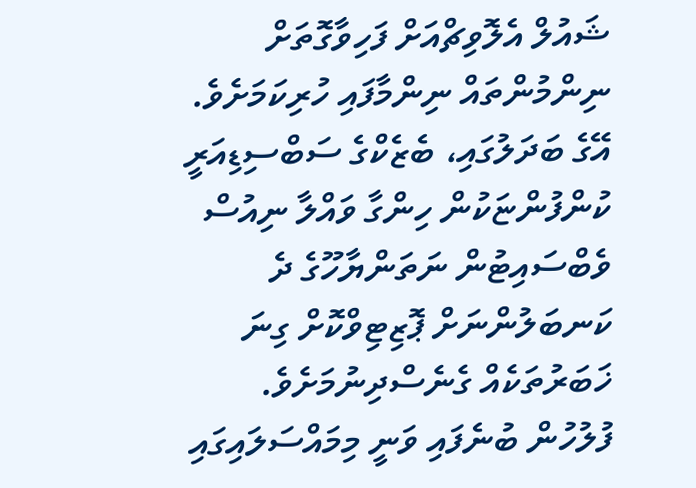ޝައުލް އެލޮވިޗްއަށް ފަހިވާގޮތަށް ނިންމުންތައް ނިންމާފައި ހުރިކަމަށެވެ.
އޭގެ ބަދަލުގައި، ބެޒެކްގެ ސަބްސިޑިއަރީ ކުންފުންޏަކުން ހިންގާ ވައްލާ ނިއުސް ވެބްސައިޓުން ނަތަންޔާހޫގެ ދެ ކަނބަލުންނަށް ޕޮޒިޓިވްކޮށް ގިނަ ޚަބަރުތަކެއް ގެނެސްދިނުމަށެވެ.
ފުލުހުން ބުނެފައި ވަނީ މިމައްސަލައިގައި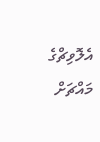އެލޮވިޗްގެ މައްޗަށް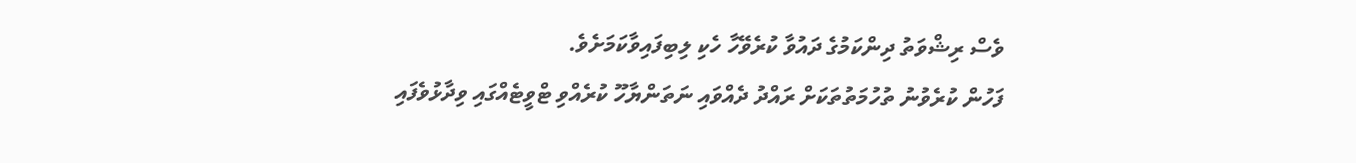ވެސް ރިޝްވަތު ދިންކަމުގެ ދައުވާ ކުރެވޭހާ ހެކި ލިބިފައިވާކަމަށެވެ.
ފަހުން ކުރެވުނު ތުހުމަތުތަކަށް ރައްދު ދެއްވައި ނަތަންޔާހޫ ކުރެއްވި ޓްވީޓެއްގައި ވިދާޅުވެފައި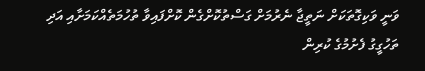ވަނީ ވަކިގޮތަކަށް ނަތީޖާ ނެރުމަށް ގަސްތުކޮށްގެން ކޮށްފައިވާ ތުހުމަތެއްކަމަށާއި އަދި ތަހުގީގު ފެށުމުގެ ކުރިން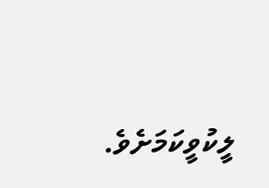ލީކުވީކަމަށެވެ.